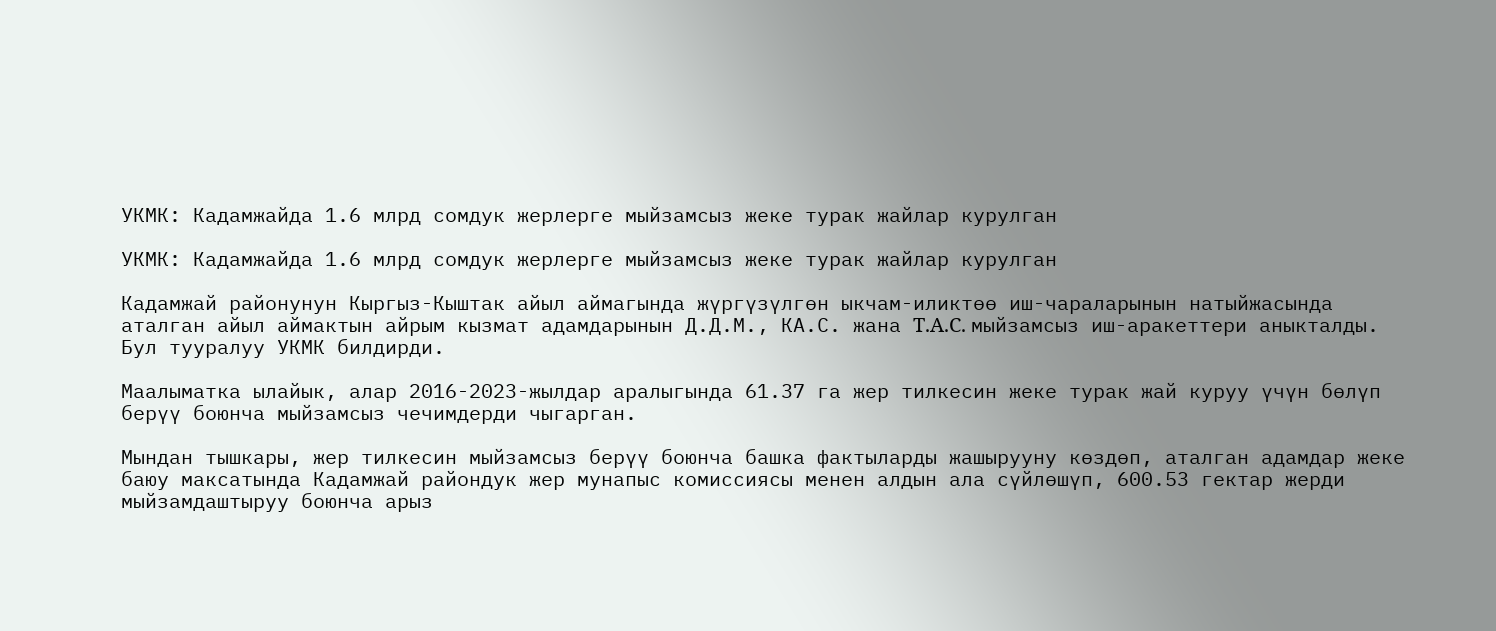УКМК: Кадамжайда 1.6 млрд сомдук жерлерге мыйзамсыз жеке турак жайлар курулган

УКМК: Кадамжайда 1.6 млрд сомдук жерлерге мыйзамсыз жеке турак жайлар курулган

Кадамжай районунун Кыргыз-Кыштак айыл аймагында жүргүзүлгөн ыкчам-иликтөө иш-чараларынын натыйжасында аталган айыл аймактын айрым кызмат адамдарынын Д.Д.М., КА.С. жана T.A.C. мыйзамсыз иш-аракеттери аныкталды. Бул тууралуу УКМК билдирди.

Маалыматка ылайык, алар 2016-2023-жылдар аралыгында 61.37 га жер тилкесин жеке турак жай куруу үчүн бөлүп берүү боюнча мыйзамсыз чечимдерди чыгарган.

Мындан тышкары, жер тилкесин мыйзамсыз берүү боюнча башка фактыларды жашырууну көздөп, аталган адамдар жеке баюу максатында Кадамжай райондук жер мунапыс комиссиясы менен алдын ала сүйлөшүп, 600.53 гектар жерди мыйзамдаштыруу боюнча арыз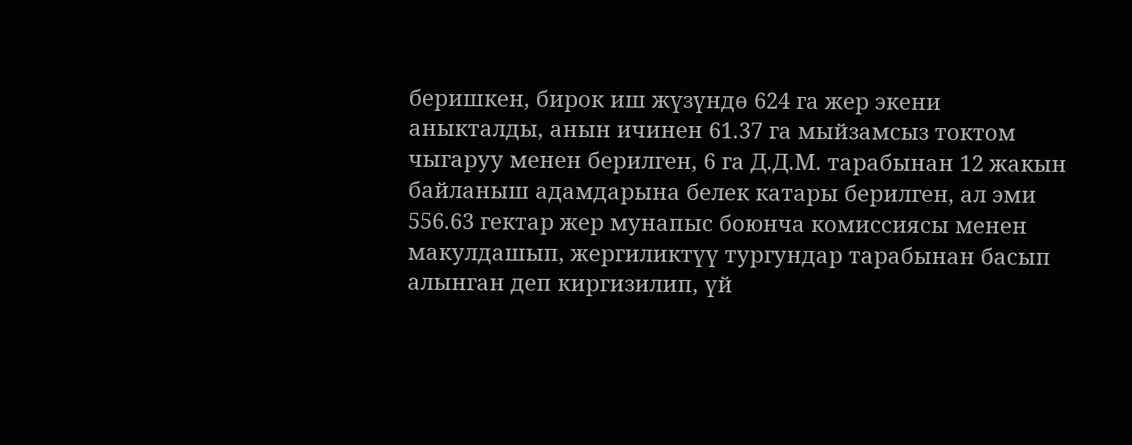беришкен, бирок иш жүзүндө 624 га жер экени аныкталды, анын ичинен 61.37 га мыйзамсыз токтом чыгаруу менен берилген, 6 га Д.Д.М. тарабынан 12 жакын байланыш адамдарына белек катары берилген, ал эми 556.63 гектар жер мунапыс боюнча комиссиясы менен макулдашып, жергиликтүү тургундар тарабынан басып алынган деп киргизилип, үй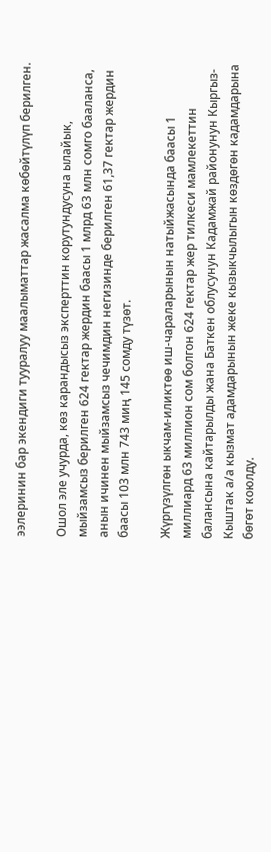ээлеринин бар экендиги тууралуу маалыматтар жасалма көбөйтүлүп берилген.

Ошол эле учурда, көз карандысыз эксперттин корутундусуна ылайык, мыйзамсыз берилген 624 гектар жердин баасы 1 млрд 63 млн сомго бааланса, анын ичинен мыйзамсыз чечимдин негизинде берилген 61,37 гектар жердин баасы 103 млн 743 миң 145 сомду түзөт.

Жүргүзүлгөн ыкчам-иликтөө иш-чараларынын натыйжасында баасы 1 миллиард 63 миллион сом болгон 624 гектар жер тилкеси мамлекеттин балансына кайтарылды жана Баткен облусунун Кадамжай районунун Кыргыз-Кыштак а/а кызмат адамдарынын жеке кызыкчылыгын көздөгөн кадамдарына бөгөт коюлду.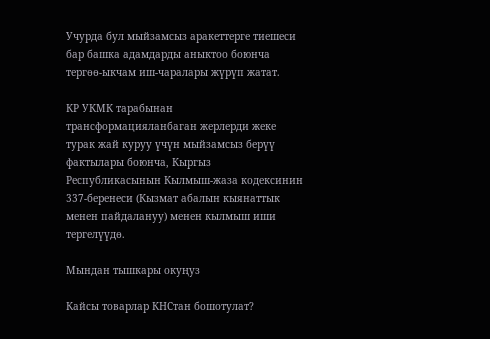Учурда бул мыйзамсыз аракеттерге тиешеси бар башка адамдарды аныктоо боюнча тергөө-ыкчам иш-чаралары жүрүп жатат.

КР УКМК тарабынан трансформацияланбаган жерлерди жеке турак жай куруу үчүн мыйзамсыз берүү фактылары боюнча, Кыргыз Республикасынын Кылмыш-жаза кодексинин 337-беренеси (Кызмат абалын кыянаттык менен пайдалануу) менен кылмыш иши тергелүүдө.

Мындан тышкары окуңуз

Кайсы товарлар КНСтан бошотулат?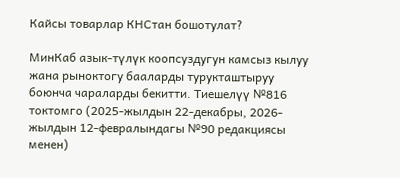Кайсы товарлар КНСтан бошотулат?

МинКаб азык-түлүк коопсуздугун камсыз кылуу жана рыноктогу бааларды турукташтыруу боюнча чараларды бекитти. Тиешелүү №816 токтомго (2025-жылдын 22-декабры, 2026-жылдын 12-февралындагы №90 редакциясы менен)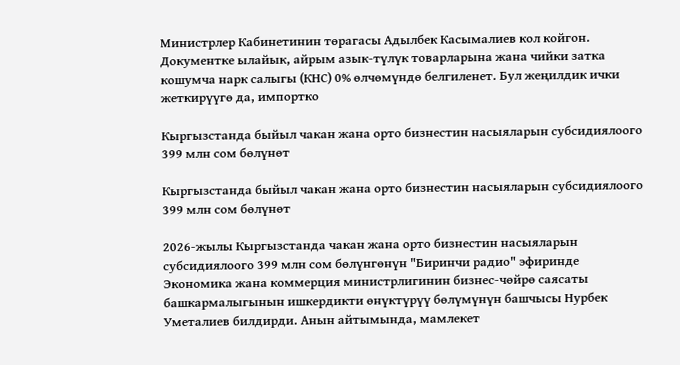Министрлер Кабинетинин төрагасы Адылбек Касымалиев кол койгон. Документке ылайык, айрым азык-түлүк товарларына жана чийки затка кошумча нарк салыгы (КНС) 0% өлчөмүндө белгиленет. Бул жеңилдик ички жеткирүүгө да, импортко

Кыргызстанда быйыл чакан жана орто бизнестин насыяларын субсидиялоого 399 млн сом бөлүнөт

Кыргызстанда быйыл чакан жана орто бизнестин насыяларын субсидиялоого 399 млн сом бөлүнөт

2026-жылы Кыргызстанда чакан жана орто бизнестин насыяларын субсидиялоого 399 млн сом бөлүнгөнүн "Биринчи радио" эфиринде Экономика жана коммерция министрлигинин бизнес-чөйрө саясаты башкармалыгынын ишкердикти өнүктүрүү бөлүмүнүн башчысы Нурбек Уметалиев билдирди. Анын айтымында, мамлекет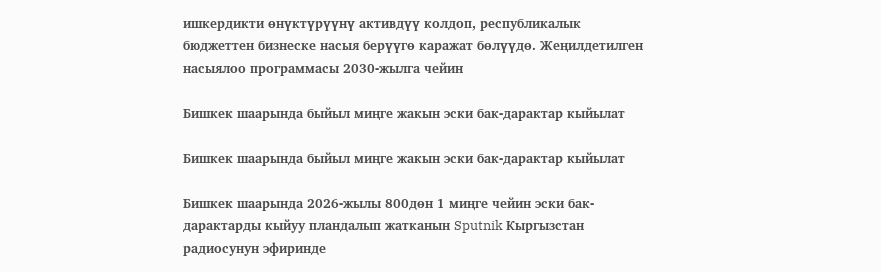ишкердикти өнүктүрүүнү активдүү колдоп, республикалык бюджеттен бизнеске насыя берүүгө каражат бөлүүдө. Жеңилдетилген насыялоо программасы 2030-жылга чейин

Бишкек шаарында быйыл миңге жакын эски бак-дарактар кыйылат

Бишкек шаарында быйыл миңге жакын эски бак-дарактар кыйылат

Бишкек шаарында 2026-жылы 800дөн 1 миңге чейин эски бак-дарактарды кыйуу пландалып жатканын Sputnik Кыргызстан радиосунун эфиринде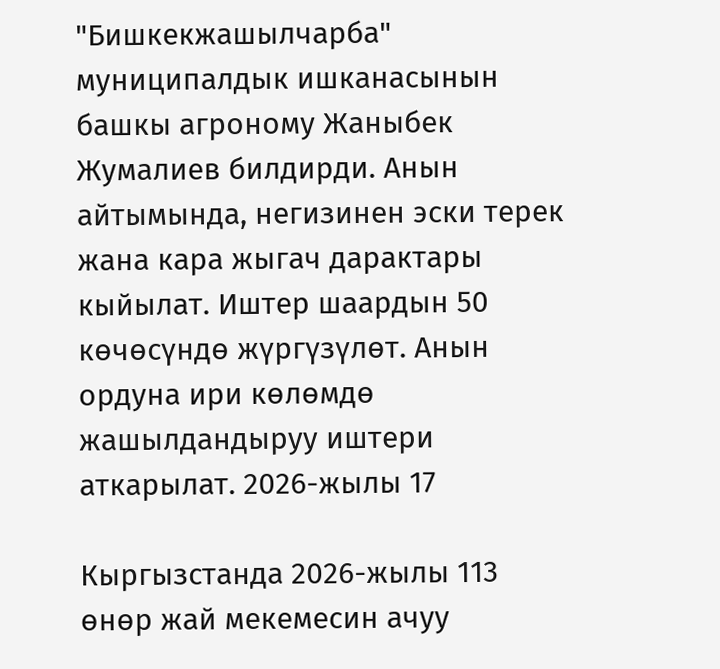"Бишкекжашылчарба" муниципалдык ишканасынын башкы агроному Жаныбек Жумалиев билдирди. Анын айтымында, негизинен эски терек жана кара жыгач дарактары кыйылат. Иштер шаардын 50 көчөсүндө жүргүзүлөт. Анын ордуна ири көлөмдө жашылдандыруу иштери аткарылат. 2026-жылы 17

Кыргызстанда 2026-жылы 113 өнөр жай мекемесин ачуу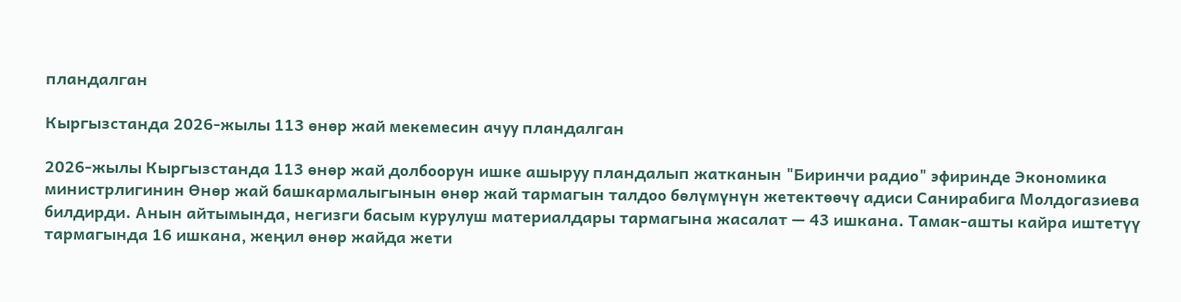пландалган

Кыргызстанда 2026-жылы 113 өнөр жай мекемесин ачуу пландалган

2026-жылы Кыргызстанда 113 өнөр жай долбоорун ишке ашыруу пландалып жатканын "Биринчи радио" эфиринде Экономика министрлигинин Өнөр жай башкармалыгынын өнөр жай тармагын талдоо бөлүмүнүн жетектөөчү адиси Санирабига Молдогазиева билдирди. Анын айтымында, негизги басым курулуш материалдары тармагына жасалат — 43 ишкана. Тамак-ашты кайра иштетүү тармагында 16 ишкана, жеңил өнөр жайда жети